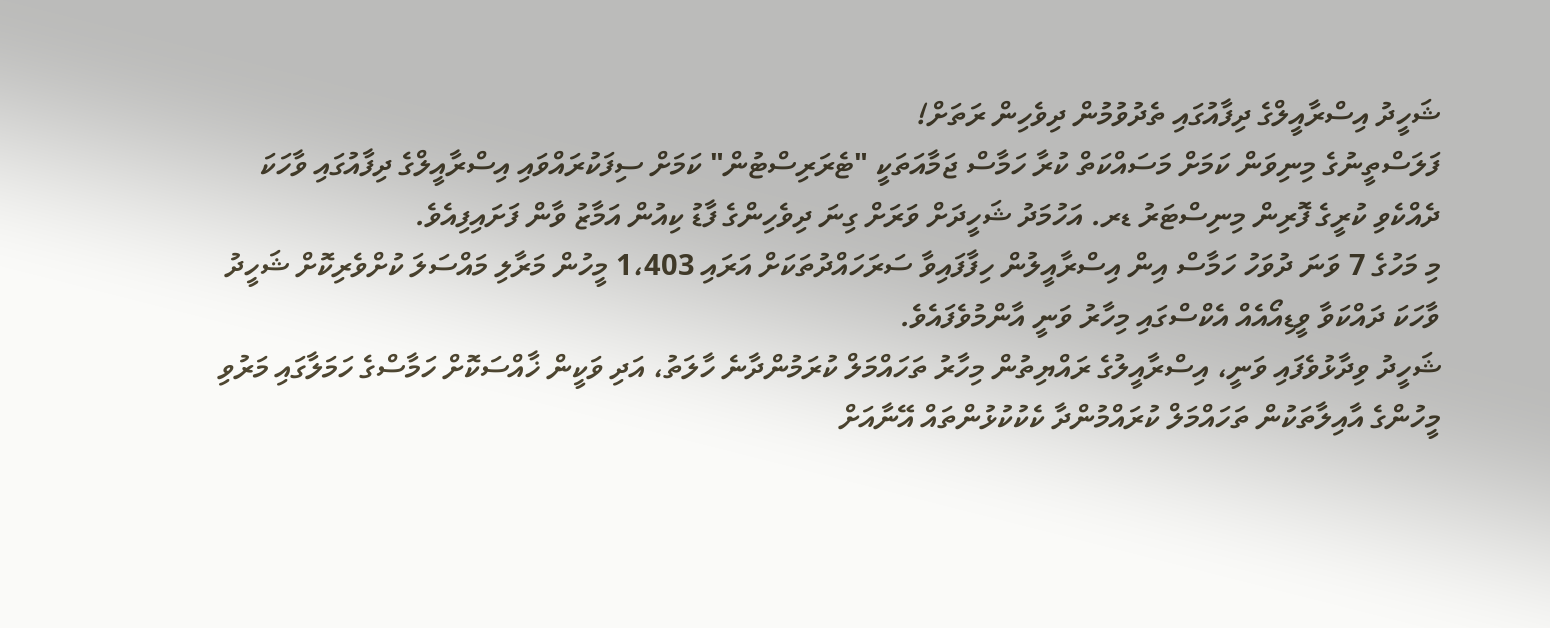ޝަހީދު އިސްރާއީލްގެ ދިފާއުގައި ތެދުވުމުން ދިވެހިން ރަތަށް!
ފަލަސްތީނުގެ މިނިވަން ކަމަށް މަސައްކަތް ކުރާ ހަމާސް ޖަމާއަތަކީ "ޓެރަރިސްޓުން" ކަމަށް ސިފަކުރައްވައި އިސްރާއީލްގެ ދިފާއުގައި ވާހަކަ ދެއްކެވި ކުރީގެ ފޮރިން މިނިސްޓަރު ޑރ. އަހުމަދު ޝަހީދަށް ވަރަށް ގިނަ ދިވެހިންގެ ފާޑު ކިއުން އަމާޒު ވާން ފަށައިފިއެވެ.
މި މަހުގެ 7 ވަނަ ދުވަހު ހަމާސް އިން އިސްރާއީލުން ހިފާފައިވާ ސަރަހައްދުތަކަށް އަރައި 1،403 މީހުން މަރާލި މައްސަލަ ކުށްވެރިކޮށް ޝަހީދު ވާހަކަ ދައްކަވާ ވީޑިއޯއެއް އެކްސްގައި މިހާރު ވަނީ އާންމުވެފައެވެ.
ޝަހީދު ވިދާޅުވެފައި ވަނީ، އިސްރާއީލުގެ ރައްޔިތުން މިހާރު ތަހައްމަލް ކުރަމުންދާނެ ހާލަތު، އަދި ވަކީން ޚާއްސަކޮށް ހަމާސްގެ ހަމަލާގައި މަރުވި މީހުންގެ އާއިލާތަކުން ތަހައްމަލް ކުރައްމުންދާ ކެކުކުޅުންތައް އޭނާއަށް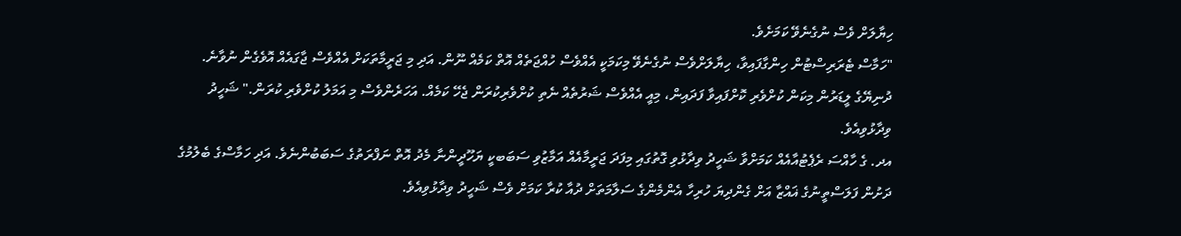ހިޔާލަށް ވެސް ނުގެނެވޭ ކަމަށެވެ.
"ހަމާސް ޓެރަރިސްޓުން ހިންގާފައިވާ، ހިޔާލަށްވެސް ނުގެނެވޭ މިކަމަކީ އެއްވެސް ހުއްޖަތެއް އޮތް ކަމެއް ނޫން. އަދި މި ޖަރީމާތަކަށް އެއްވެސް ޖާގައެއް އޮވެގެން ނުވާނެ. ދުނިޔޭގެ ލީޑަރުން މިކަން ކުށްވެރި ކޮށްފައިވާ ފަދައިން، މިއީ އެއްވެސް ޝަރުތެއް ނެތި ކުށްވެރިކުރަން ޖެހޭ ކަމެއް. އަހަރެންވެސް މި އަމަލު ކުށްވެރި ކުރަން." ޝަހީދު ވިދާޅުވިއެވެ.
އދ. ގެ ހާއްސަ ރެޕެޓުއާއެއް ކަމަށްވާ ޝަހީދު ވިދާޅުވި ގޮތުގައި މިފަދަ ޖަރީމާއެއް އަމާޒުވި ސަބަބކީ ޔަހޫދީންނާ މެދު އޮތް ނަފްރަތުގެ ސަބަބުންނެވެ. އަދި ހަމާސްގެ ބެލުމުގެ ދަށުން ފަލަސްތީނުގެ ޣައްޒާ އަށް ގެންދިޔަ ހުރިހާ އެންމެންގެ ސަލާމަތަށް ދުއާ ކުރާ ކަމަށް ވެސް ޝަހީދު ވިދާޅުވިއެވެ.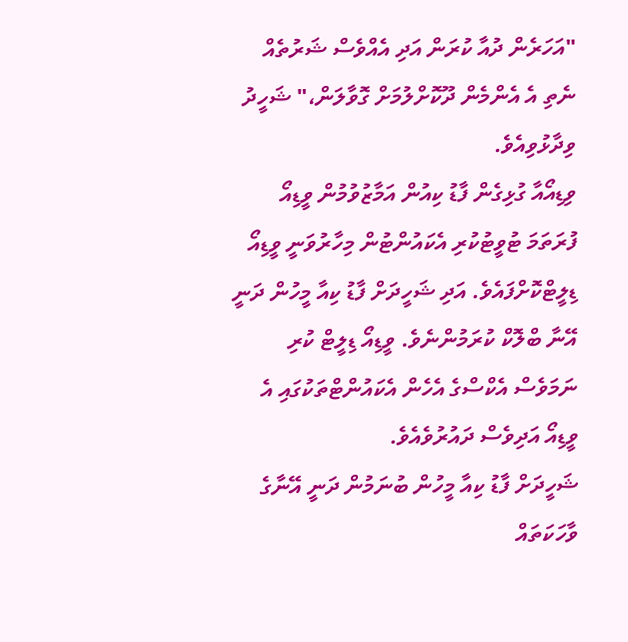"އަހަރެން ދުއާ ކުރަން އަދި އެއްވެސް ޝަރުތެއް ނެތި އެ އެންމެން ދޫކޮށްލުމަށް ގޮވާލަން،" ޝަހީދު ވިދާޅުވިއެވެ.
ވިޑިއޯއާ ގުޅިގެން ފާޑު ކިއުން އަމާޒުވުމުން ވީޑިއޯ ފުރަތަމަ ޓުވީޓުކުރި އެކައުންޓުން މިހާރުވަނީ ވީޑިއޯ ޑިލީޓްކޮށްފައެވެ. އަދި ޝަހީދަށް ފާޑު ކިއާ މީހުން ދަނީ އޭނާ ބްލޮކް ކުރަމުންނެވެ. ވީޑިއޯ ޑިލީޓް ކުރި ނަމަވެސް އެކްސްގެ އެހެން އެކައުންޓްތަކުގައި އެ ވީޑިއޯ އަދިވެސް ދައުރުވެއެވެ.
ޝަހީދަށް ފާޑު ކިއާ މީހުން ބުނަމުން ދަނީ އޭނާގެ ވާހަކަތައް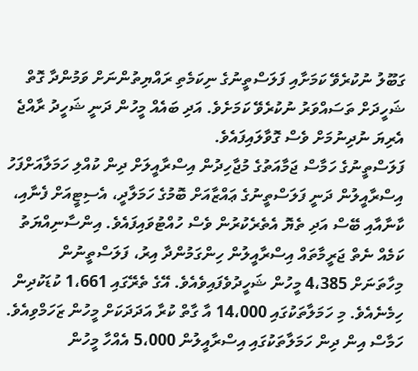ގަބޫލު ނުކުރެވޭ ކަމަށާއި ފަލަސްތީނުގެ ނިކަމެތި ރައްޔިތުންނަށް ވަމުންދާ ގޮތް ޝަހީދަށް ތަސައްވަރު ނުކުރެވޭ ކަމަށެވެ. އަދި ބައެއް މީހުން ދަނީ ޝަހީދު ރާއްޖެ އެރިޔަ ނުދިނުމަށް ވެސް ގޮވާލައިފައެވެ.
ފަލަސްތީނުގެ ހަމާސް ޖަމާއަތުގެ މުޖާހިދުން އިސްރާއީލަށް ދިން ކުއްލި ހަމަލާއަށްފަހު އިސްރާއީލުން ދަނީ ފަލަސްތީނުގެ ޢައްޒާއަށް ބޮމުގެ ހަމަލާދީ، އެސިޓީއަށް ފެނާއި، ކާނާއާއި ބޭސް އަދި ތެޔޮ އެތެރެކުރުން ވެސް ހުއްޓުވައިފައެވެ. އިންސާނިއްޔަތު ކަމެއް ނެތް ޖަރީމާތައް އިސްރާއީލުން ހިންގަމުންދާ އިރު، ފަލަސްތީނުން މިހާތަނަށް 4،385 މީހުން ޝަހީދުވެފައިވެއެވެ. އޭގެ ތެރޭގައި 1،661 ކުޑަކުދިން ހިމެނެއެވެ. މި ހަމަލާތަކުގައި 14،000 އާ ގާތް ކުރާ އަދަދަކަށް މީހުން ޒަހަމްވިއެވެ.
ހަމާސް އިން ދިން ހަމަލާތަކުގައި އިސްރާއީލުން 5،000 އެއްހާ މީހުން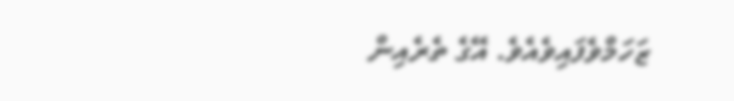ޒަހަމްވެފައިވެއެވެ. އޭގެ ތެރެއިން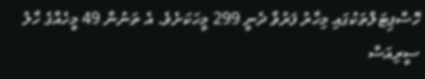ހޮސްޕިޓަލްތަކުގައި މިހާރު ފަރުވާ ދެނީ 299 މީހަކަށެވެ. އެ ތަނުން 49 މީހެއްގެ ހާލު ސީރިއަސް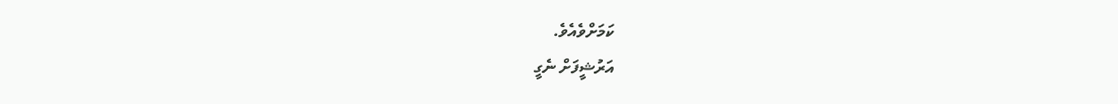ކަމަށްވެއެވެ.
އަރުޝީފަށް ނެގީ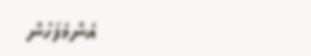އެންމެފަހުން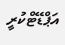އަޕްޑޭޓްކުރީ